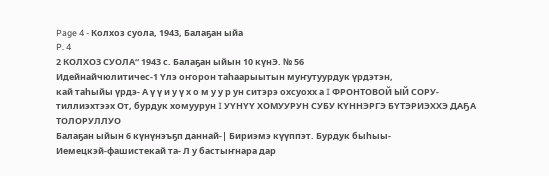Page 4 - Колхоз суола, 1943, Балаҕан ыйа
P. 4
2 КОЛХОЗ СУОЛА“ 1943 с. Балаҕан ыйын 10 күнЭ. № 56
Идейнайчюлитичес-1 Үлэ оҥорон таһаарыытын муҥутуурдук үрдэтэн,
кай таһыйы үрдэ- А ү ү и у ү х о м у у р ун ситэрэ охсуохх а I ФРОНТОВОЙ ЫЙ СОРУ-
тиллиэхтээх От, бурдук хомуурун I УҮНҮҮ ХОМУУРУН СУБУ КҮННЭРГЭ БҮТЭРИЭХХЭ ДАҔА ТОЛОРУЛЛУО
Балаҕан ыйын 6 күнүнэъҕп даннай-| Бириэмэ күүппэт. Бурдук быһыы-
Иемецкэй-фашистекай та- Л у бастыҥнара дар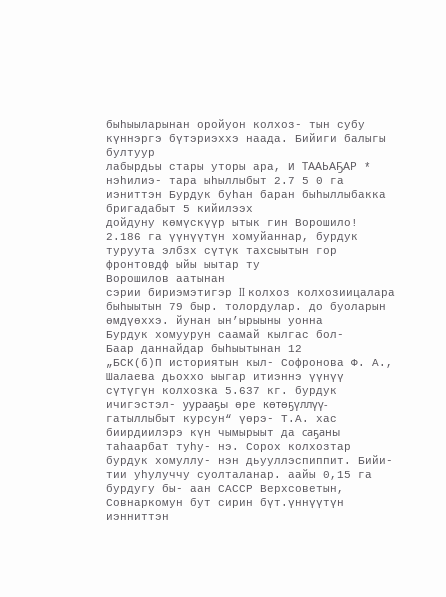быһыыларынан оройуон колхоз- тын субу күннэргэ бүтэриэххэ наада. Бийиги балыгы бултуур
лабырдьы стары уторы ара, И ТААЬАҔАР * нэһилиэ- тара ыһыллыбыт 2.7 5 0 га иэниттэн Бурдук буһан баран быһыллыбакка бригадабыт 5 кийилээх
дойдуну көмүскүүр ытык гин Ворошило! 2.186 га үүнүүтүн хомуйаннар, бурдук туруута элбзх сүтүк тахсыытын гор фронтовдф ыйы ыытар ту
Ворошилов аатынан
сэрии бириэмэтигэр II колхоз колхозиицалара быһыытын 79 быр. толордулар. до буоларын өмдүөххэ. йунан ын’ырыыны уонна
Бурдук хомуурун саамай кылгас бол-
Баар даннайдар быһыытынан 12
„БСК(б)П историятын кыл- Софронова Ф. А., Шалаева дьоххо ыыгар итиэннэ үүнүү сүтүгүн колхозка 5.637 кг. бурдук ичигэстэл- уурааҕы өре көтөҕүллүү-
гатыллыбыт курсун“ үөрэ- Т.А. хас биирдиилэрэ күн чымырыыт да саҕаны таһаарбат туһу- нэ. Сорох колхозтар бурдук хомуллу- нэн дьууллэспиппит. Бийи-
тии уһулуччу суолталанар. аайы 0,15 га бурдугу бы- аан САССР Верхсоветын, Совнаркомун бут сирин бүт.үннүүтүн иэнниттэн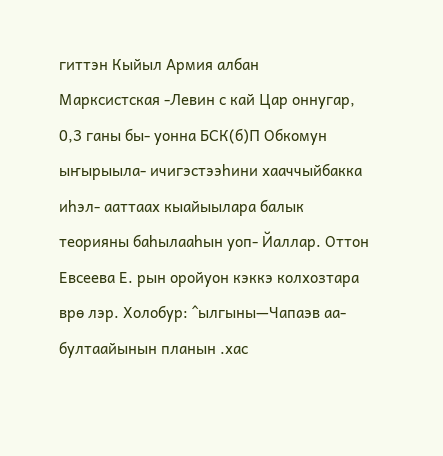гиттэн Кыйыл Армия албан
Марксистская -Левин с кай Цар оннугар, 0,3 ганы бы- уонна БСК(б)П Обкомун ыҥырыыла- ичигэстээһини хааччыйбакка иһэл- ааттаах кыайыылара балык
теорияны баһылааһын уоп- Йаллар. Оттон Евсеева Е. рын оройуон кэккэ колхозтара врө лэр. Холобур: ^ылгыны—Чапаэв аа- бултаайынын планын .хас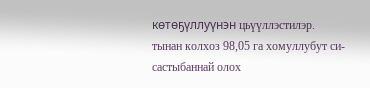көтөҕүллуүнэн цьүүллэстилэр.
тынан колхоз 98,05 га хомуллубут си-
састыбаннай олох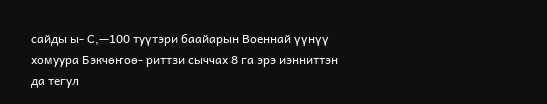сайды ы- С,—100 туүтэри баайарын Военнай үүнүү хомуура Бэкчөҥоө- риттзи сыччах 8 га эрэ иэнниттэн да тегул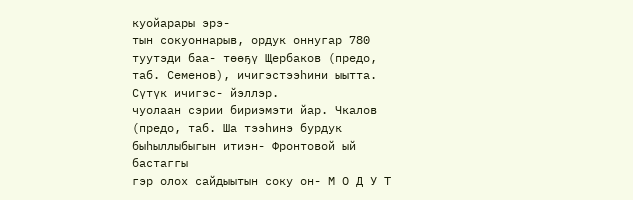куойарары эрэ-
тын сокуоннарыв, ордук оннугар 780 туутэди баа- төөҕү Щербаков (предо, таб. Семенов), ичигэстээһини ыытта. Сүтүк ичигэс- йэллэр.
чуолаан сэрии бириэмэти йар. Чкалов (предо, таб. Ша тээһинэ бурдук быһыллыбыгын итиэн- Фронтовой ый бастаггы
гэр олох сайдыытын соку он- М О Д У Т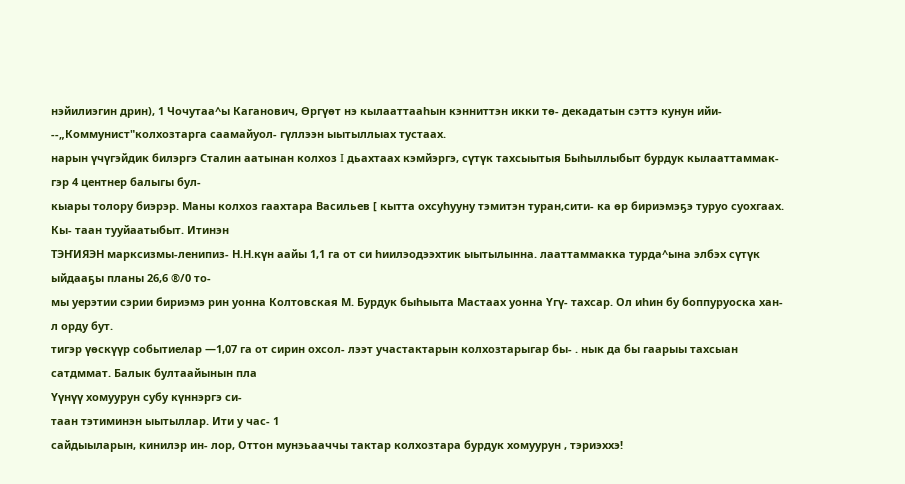нэйилиэгин дрин), 1 Чочутаа^ы Каганович, Өргүөт нэ кылааттааһын кэнниттэн икки тө- декадатын сэттэ кунун ийи-
--„Коммунист"колхозтарга саамайуол- гүллээн ыытыллыах тустаах.
нарын үчүгэйдик билэргэ Сталин аатынан колхоз I дьахтаах кэмйэргэ, сүтүк тахсыытыя Быһыллыбыт бурдук кылааттаммак- гэр 4 центнер балыгы бул-
кыары толору биэрэр. Маны колхоз гаахтара Васильев [ кытта охсуһууну тэмитэн туран,сити- ка өр бириэмэҕэ туруо суохгаах. Кы- таан тууйаатыбыт. Итинэн
ТЭҤИЯЭН марксизмы-ленипиз- Н.Н.күн аайы 1,1 га от си һиилэодээхтик ыытылынна. лааттаммакка турда^ына элбэх сүтүк ыйдааҕы планы 26,6 ®/0 то-
мы уерэтии сэрии бириэмэ рин уонна Колтовская М. Бурдук быһыыта Мастаах уонна Үгү- тахсар. Ол иһин бу боппуруоска хан- л орду бут.
тигэр үөскүүр событиелар —1,07 га от сирин охсол- лээт участактарын колхозтарыгар бы- . нык да бы гаарыы тахсыан сатдммат. Балык бултаайынын пла
Үүнүү хомуурун субу күннэргэ си-
таан тэтиминэн ыытыллар. Ити у час- 1
сайдыыларын, кинилэр ин- лор, Оттон мунэьааччы тактар колхозтара бурдук хомуурун , тэриэххэ!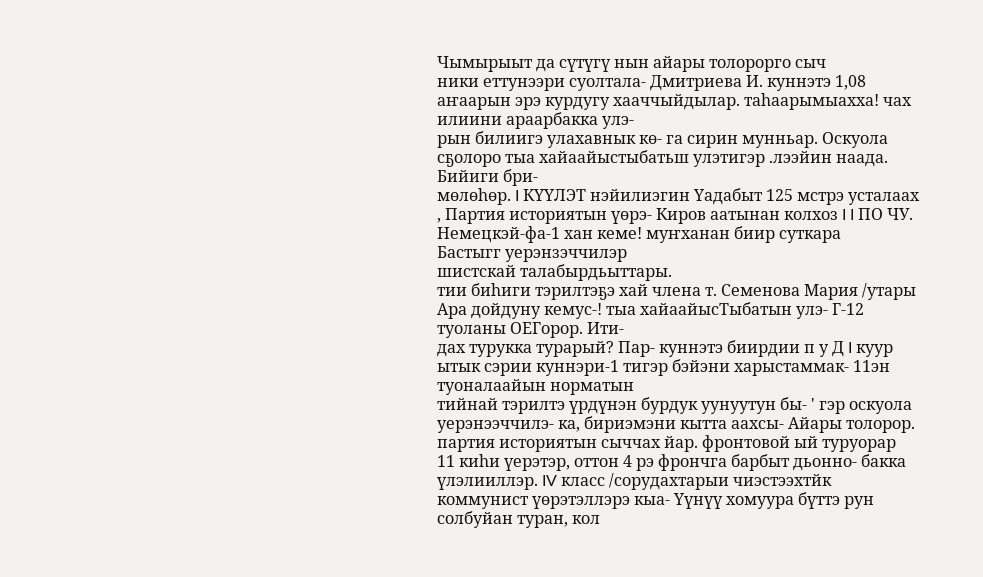Чымырыыт да сүтүгү нын айары толорорго сыч
ники еттунээри суолтала- Дмитриева И. куннэтэ 1,08 аҥаарын эрэ курдугу хааччыйдылар. таһаарымыахха! чах илиини араарбакка улэ-
рын билиигэ улахавнык кө- га сирин мунньар. Оскуола сҕолоро тыа хайаайыстыбатьш улэтигэр .лээйин наада. Бийиги бри-
мөлөһөр. I КҮҮЛЭТ нэйилиэгин Үадабыт 125 мстрэ усталаах
, Партия историятын үөрэ- Киров аатынан колхоз I I ПО ЧУ. Немецкэй-фа-1 хан кеме! муҥханан биир суткара
Бастыгг уерэнзэччилэр
шистскай талабырдьыттары.
тии биһиги тэрилтэҕэ хай члена т. Семенова Мария /утары Ара дойдуну кемус-! тыа хайаайысТыбатын улэ- Г-12 туоланы ОЕГорор. Ити-
дах турукка турарый? Пар- куннэтэ биирдии п у Д I куур ытык сэрии куннэри-1 тигэр бэйэни харыстаммак- 11эн туоналаайын норматын
тийнай тэрилтэ үрдүнэн бурдук уунуутун бы- ' гэр оскуола уерэнээччилэ- ка, бириэмэни кытта аахсы- Айары толорор.
партия историятын сыччах йар. фронтовой ый туруорар
11 киһи үерэтэр, оттон 4 рэ фрончга барбыт дьонно- бакка үлэлииллэр. IV класс /сорудахтарыи чиэстээхтйк
коммунист үөрэтэллэрэ кыа- Үүнүү хомуура бүттэ рун солбуйан туран, кол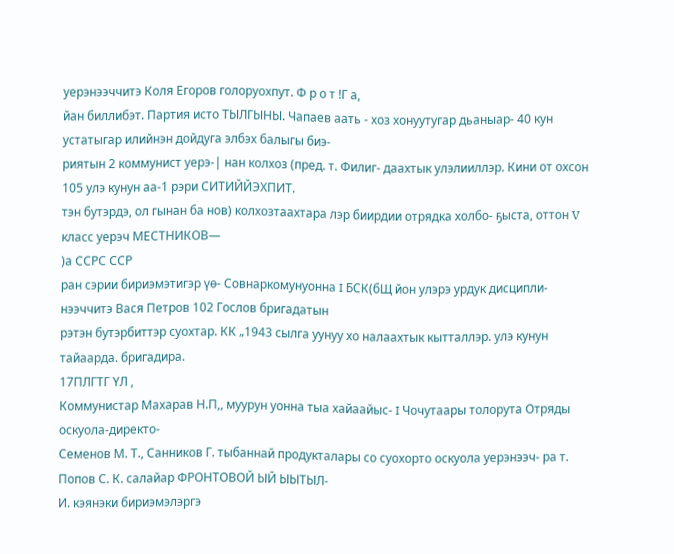уерэнээччитэ Коля Егоров голоруохпут. Ф р о т !Г а,
йан биллибэт. Партия исто ТЫЛГЫНЫ. Чапаев аать - хоз хонуутугар дьаныар- 40 кун устатыгар илийнэн дойдуга элбэх балыгы биэ-
риятын 2 коммунист уерэ-| нан колхоз (пред. т. Филиг- даахтык улэлииллэр. Кини от охсон 105 улэ кунун аа-1 рэри СИТИЙЙЭХПИТ.
тэн бутэрдэ, ол гынан ба нов) колхозтаахтара лэр биирдии отрядка холбо- ҕыста, оттон V класс уерэч МЕСТНИКОВ—
)а ССРС ССР
ран сэрии бириэмэтигэр үө- Совнаркомунуонна I БСК(бЩ йон улэрэ урдук дисципли- нээччитэ Вася Петров 102 Гослов бригадатын
рэтэн бутэрбиттэр суохтар. КК „1943 сылга уунуу хо налаахтык кытталлэр. улэ кунун тайаарда. бригадира.
17ПЛГТГ ҮЛ ,
Коммунистар Махарав Н.П,, муурун уонна тыа хайаайыс- I Чочутаары толорута Отряды оскуола-директо-
Семенов М. Т., Санников Г. тыбаннай продукталары со суохорто оскуола уерэнээч- ра т. Попов С. К. салайар ФРОНТОВОЙ ЫЙ ЫЫТЫЛ-
И. кэянэки бириэмэлэргэ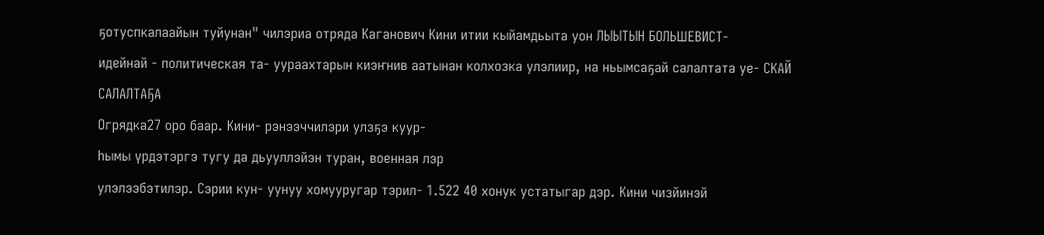ҕотуспкалаайын туйунан" чилэриа отряда Каганович Кини итии кыйамдьыта уон ЛЫЫТЫН БОЛЬШЕВИСТ-
идейнай - политическая та- уураахтарын киэҥнив аатынан колхозка улэлиир, на ньымсаҕай салалтата уе- СКАЙ САЛАЛТАҔА
Огрядка27 оро баар. Кини- рэнээччилэри улзҕэ куур-
һымы үрдэтэргэ тугу да дьууллэйэн туран, военная лэр
улэлээбэтилэр. Сэрии кун- уунуу хомууругар тэрил- 1.522 40 хонук устатыгар дэр. Кини чизйинэй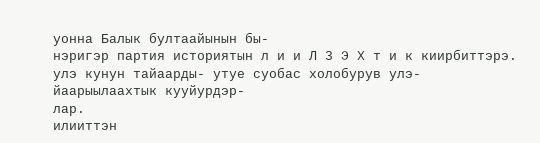уонна Балык бултаайынын бы-
нэригэр партия историятын л и и Л 3 Э X т и к киирбиттэрэ. улэ кунун тайаарды- утуе суобас холобурув улэ- йаарыылаахтык кууйурдэр-
лар.
илииттэн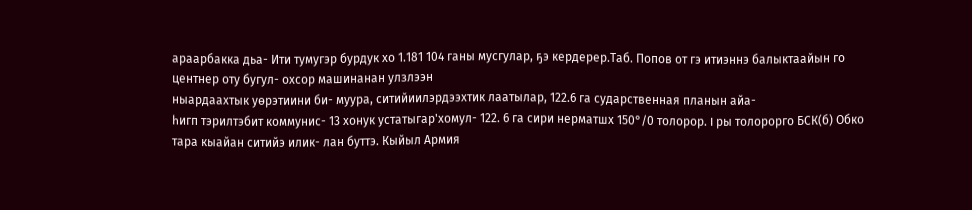араарбакка дьа- Ити тумугэр бурдук хо 1.181 104 ганы мусгулар, ҕэ кердерер.Таб. Попов от гэ итиэннэ балыктаайын го
центнер оту бугул- охсор машинанан улзлээн
ныардаахтык уөрэтиини би- муура, ситийиилэрдээхтик лаатылар, 122.6 га сударственная планын айа-
һигп тэрилтэбит коммунис- 13 хонук устатыгар'хомул- 122. 6 га сири нерматшх 150°/0 толорор. I ры толорорго БСК(б) Обко
тара кыайан ситийэ илик- лан буттэ. Кыйыл Армия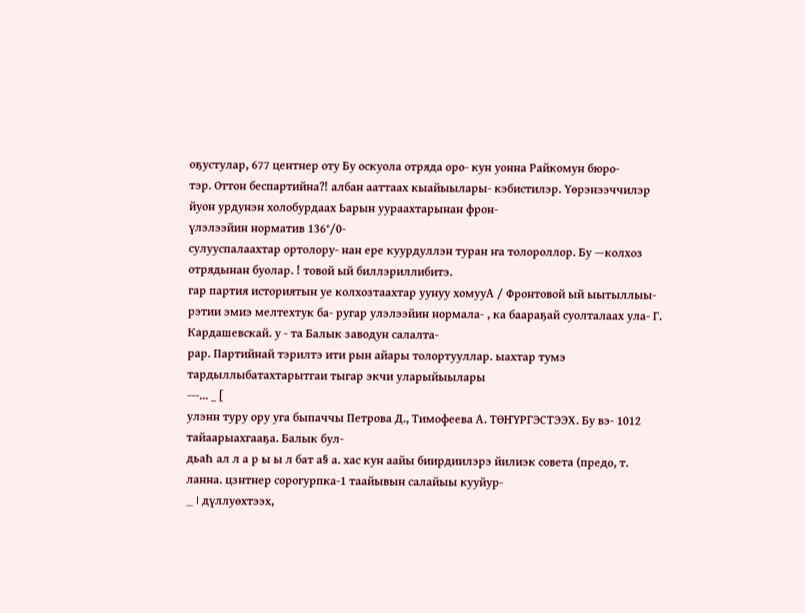оҕустулар, 677 центнер оту Бу оскуола отряда оро- кун уонна Райкомун бюро-
тэр. Оттон беспартийна?! албан ааттаах кыайыылары- кэбистилэр. Үөрэнээччилэр йуон урдунэн холобурдаах Ьарын уураахтарынан фрон-
үлэлээйин норматив 136°/0-
сулууспалаахтар ортолору- нан ере куурдуллэн туран ҥа толороллор. Бу —колхоз отрядынан буолар. ! товой ый биллэриллибитэ.
гар партия историятын уе колхозтаахтар уунуу хомууА / Фронтовой ый ыытыллыы-
рэтии эмиэ мелтехтук ба- ругар улэлээйин нормала- , ка баараҕай суолталаах ула- Г. Кардашевскай. у - та Балык заводун салалта-
рар. Партийнай тэрилтэ ити рын айары толортууллар. ыахтар тумэ тардыллыбатахтарытгаи тыгар экчи уларыйыылары
---... _ [
улэнн туру ору уга быпаччы Петрова Д., Тимофеева А. ТӨҤҮРГЭСТЭЭХ. Бу вэ- 1012 тайаарыахгааҕа. Балык бул-
дьаҺ ал л а р ы ы л бат а§ а. хас кун аайы биирдиилэрэ йилиэк совета (предо, т. ланна. цзнтнер сорогурпка-1 таайывын салайыы кууйур-
_ I дүллуөхтээх,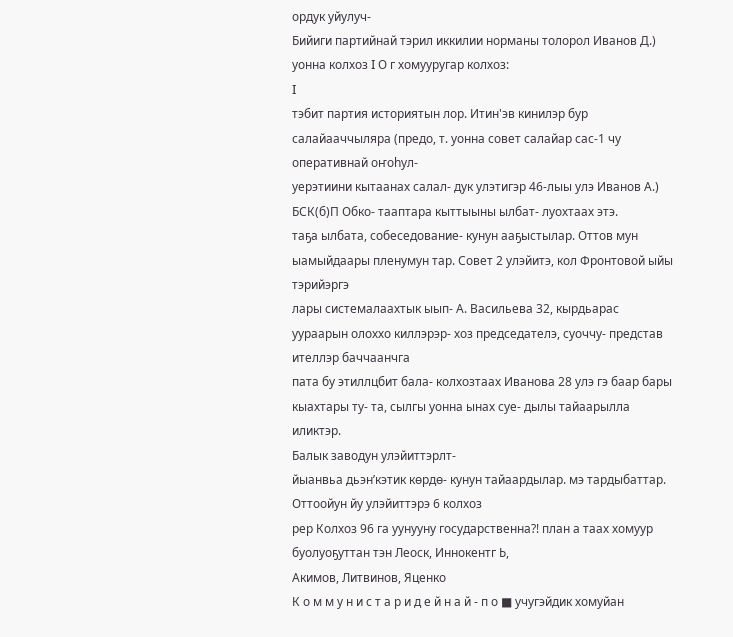ордук уйулуч-
Бийиги партийнай тэрил иккилии норманы толорол Иванов Д.) уонна колхоз I О г хомууругар колхоз:
I
тэбит партия историятын лор. Итин'эв кинилэр бур салайааччыляра (предо, т. уонна совет салайар сас-1 чу оперативнай оҥоһул-
уерэтиини кытаанах салал- дук улэтигэр 46-лыы улэ Иванов А.) БСК(б)П Обко- тааптара кыттыыны ылбат- луохтаах этэ.
таҕа ылбата, собеседование- кунун ааҕыстылар. Оттов мун ыамыйдаары пленумун тар. Совет 2 улэйитэ, кол Фронтовой ыйы тэрийэргэ
лары системалаахтык ыып- А. Васильева 32, кырдьарас уураарын олоххо киллэрэр- хоз председателэ, суоччу- представ ителлэр баччаанчга
пата бу этиллцбит бала- колхозтаах Иванова 28 улэ гэ баар бары кыахтары ту- та, сылгы уонна ынах суе- дылы тайаарылла иликтэр.
Балык заводун улэйиттэрлт-
йыанвьа дьэн’кэтик көрдө- кунун тайаардылар. мэ тардыбаттар. Оттоойун йу улэйиттэрэ 6 колхоз
рер Колхоз 96 га уунууну государственна?! план а таах хомуур буолуоҕуттан тэн Леоск, Иннокентг Ь,
Акимов, Литвинов, Яценко
К о м м у н и с т а р и д е й н а й - п о ■ учугэйдик хомуйан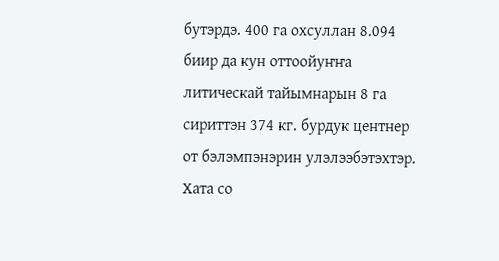бутэрдэ. 400 га охсуллан 8.094 биир да кун оттоойуҥҥа
литическай тайымнарын 8 га сириттэн 374 кг. бурдук центнер от бэлэмпэнэрин улэлээбэтэхтэр. Хата со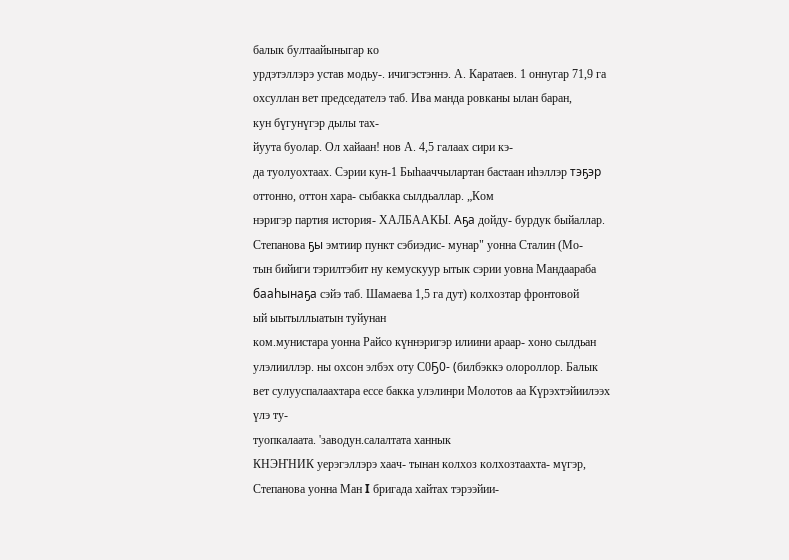балык бултаайыныгар ко
урдэтэллэрэ устав модьу-. ичигэстэннэ. А. Каратаев. 1 оннугар 71,9 га охсуллан вет председателэ таб. Ива манда ровканы ылан баран,
кун бүгунүгэр дылы тах-
йуута буолар. Ол хайаан! нов А. 4,5 галаах сири кэ-
да туолуохтаах. Сэрии кун-1 Быһааччылартан бастаан иһэллэр тэҕэр оттонно, оттон хара- сыбакка сылдьаллар. „Ком
нэригэр партия история- ХАЛБААКЫ. Аҕа дойду- бурдук быйаллар. Степанова ҕы эмтиир пункт сэбиэдис- мунар" уонна Сталин (Мо-
тын бийиги тэрилтэбит ну кемускуур ытык сэрии уовна Мандаараба бааһынаҕа сэйэ таб. Шамаева 1,5 га дут) колхозтар фронтовой
ый ыытыллыатын туйунан
ком.мунистара уонна Райсо күннэригэр илиини араар- хоно сылдьан улэлииллэр. ны охсон элбэх оту С0Ҕ0- (билбэккэ олороллор. Балык
вет сулууспалаахтара ессе бакка улэлинри Молотов аа Күрэхтэйиилээх үлэ ту-
туопкалаата. 'заводун.салалтата ханнык
КНЭҤНИК уерэгэллэрэ хаач- тынан колхоз колхозтаахта- мүгэр, Степанова уонна Ман I бригада хайтах тэрээйии-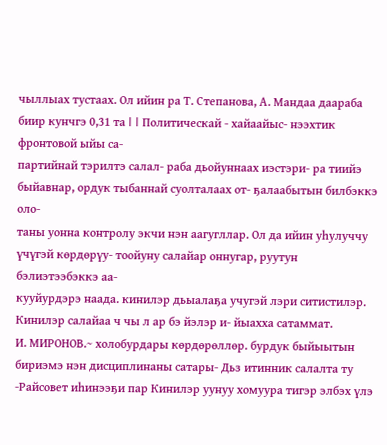чыллыах тустаах. Ол ийин ра Т. Степанова, А. Мандаа даараба биир кунчгэ 0,31 та I I Политическай - хайаайыс- нээхтик фронтовой ыйы са-
партийнай тэрилтэ салал- раба дьойуннаах иэстэри- ра тиийэ быйавнар, ордук тыбаннай суолталаах от- ҕалаабытын билбэккэ оло-
таны уонна контролу экчи нэн аагугллар. Ол да ийин уһулуччу үчүгэй көрдөрүу- тоойуну салайар оннугар, руутун бэлиэтээбэккэ аа-
кууйурдэрэ наада. кинилэр дьыалаҕа учугэй лэри ситистилэр. Кинилэр салайаа ч чы л ар бэ йэлэр и- йыахха сатаммат.
И. МИРОНОВ.~ холобурдары көрдөрөллөр. бурдук быйыытын бириэмэ нэн дисциплинаны сатары- Дьз итинник салалта ту
-Райсовет иһинээҕи пар Кинилэр уунуу хомуура тигэр элбэх үлэ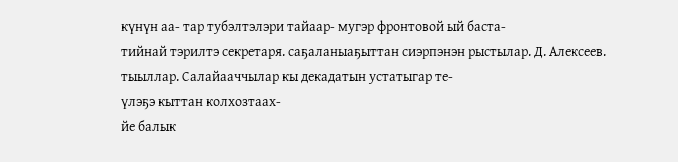күнүн аа- тар тубэлтэлэри тайаар- мугэр фронтовой ый баста-
тийнай тэрилтэ секретаря. саҕаланыаҕыттан сиэрпэнэн рыстылар. Д. Алексеев. тыыллар. Салайааччылар кы декадатын устатыгар те-
үлэҕэ кыттан колхозтаах-
йе балык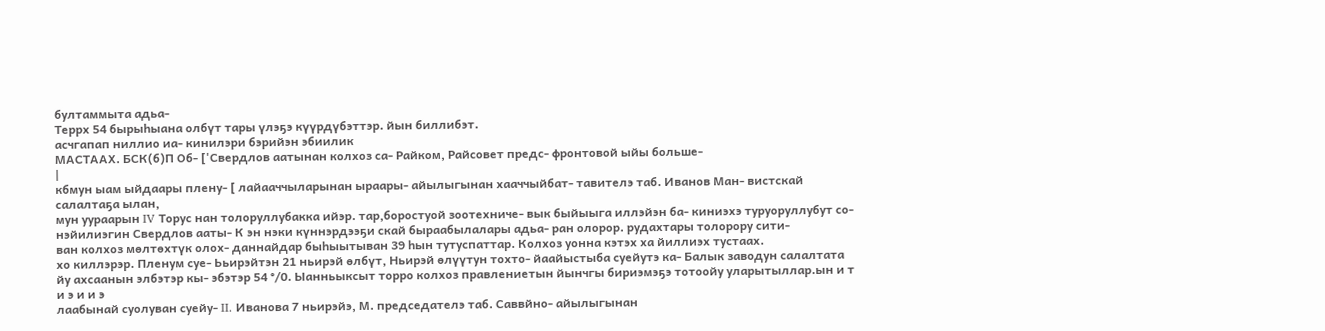бултаммыта адьа-
Террх 54 бырыһыана олбүт тары үлэҕэ күүрдүбэттэр. йын биллибэт.
асчгапап ниллио иа- кинилэри бэрийэн эбиилик
МАСТААХ. БСК(б)П Об- ['Свердлов аатынан колхоз са- Райком, Райсовет предс- фронтовой ыйы больше-
|
кбмун ыам ыйдаары плену- [ лайааччыларынан ыраары- айылыгынан хааччыйбат- тавителэ таб. Иванов Ман- вистскай салалтаҕа ылан,
мун уураарын IV Торус нан толоруллубакка ийэр. тар,боростуой зоотехниче- вык быйыыга иллэйэн ба- киниэхэ туруоруллубут со-
нэйилиэгин Свердлов ааты- К эн нэки күннэрдээҕи скай быраабылалары адьа- ран олорор. рудахтары толорору сити-
ван колхоз мөлтөхтүк олох- даннайдар быһыытыван 39 һын тутуспаттар. Колхоз уонна кэтэх ха йиллиэх тустаах.
хо киллэрэр. Пленум суе- Ььирэйтэн 21 ньирэй өлбүт, Ньирэй өлүүтун тохто- йаайыстыба суейутэ ка- Балык заводун салалтата
йу ахсаанын элбэтэр кы- эбэтэр 54 °/0. Ыанньыксыт торро колхоз правлениетын йынчгы бириэмэҕэ тотоойу уларытыллар.ын и т и э и и э
лаабынай суолуван суейу- II. Иванова 7 ньирэйэ, М. председателэ таб. Саввйно- айылыгынан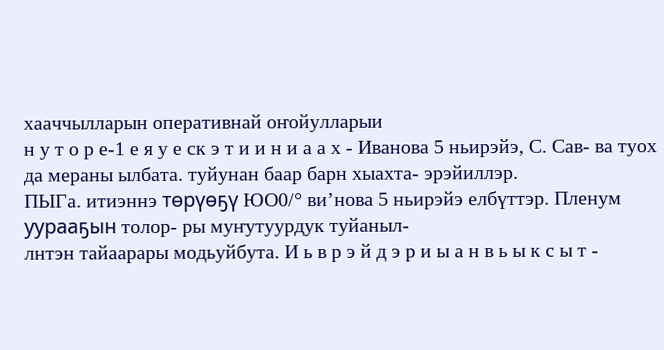хааччылларын оперативнай оҥойулларыи
н у т о р е-1 е я у е ск э т и и н и а а х - Иванова 5 ньирэйэ, С. Сав- ва туох да мераны ылбата. туйунан баар барн хыахта- эрэйиллэр.
ПЫГа. итиэннэ төрүөҕү ЮО0/° ви’нова 5 ньирэйэ елбүттэр. Пленум уурааҕын толор- ры муҥутуурдук туйаныл-
лнтэн тайаарары модьуйбута. И ь в р э й д э р и ы а н в ь ы к с ы т -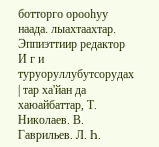ботторго орооһуу наада. лыахтаахтар. Эппиэттиир редактор
И г и туруоруллубутсорудах | тар ха'йан да хаюайбаттар, Т. Николаев. В. Гаврильев. Л. Һ.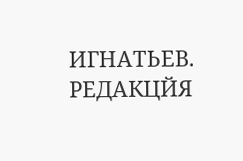ИГНАТЬЕВ.
РЕДАКЦЙЯ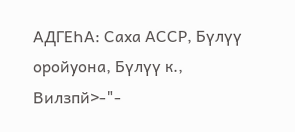АДГЕҺА: Саха АССР, Бүлүү оройуона, Бүлүү к., Вилзпй>-"-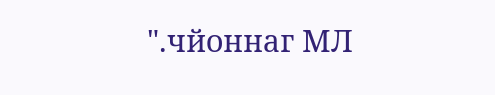".чйоннаг МЛ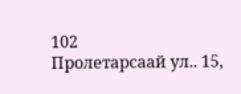102
Пролетарсаай ул.. 15,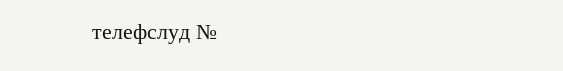телефслуд №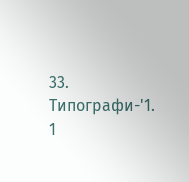33. Типографи-'1.
1